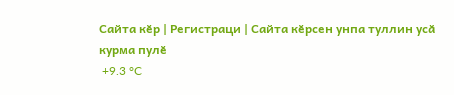Сайта кӗр | Регистраци | Сайта кӗрсен унпа туллин усӑ курма пулӗ
 +9.3 °C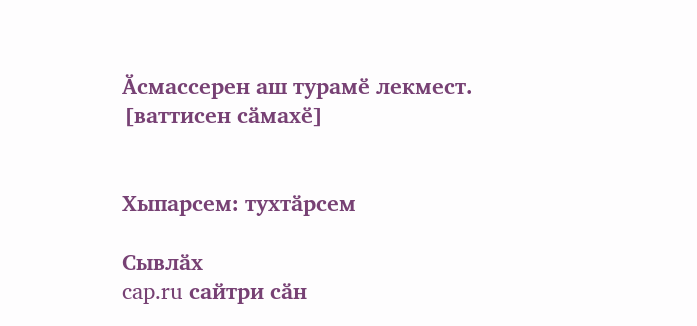Ӑсмассерен аш турамӗ лекмест.
[ваттисен сӑмахӗ]


Хыпарсем: тухтӑрсем

Сывлӑх
cap.ru сайтри сӑн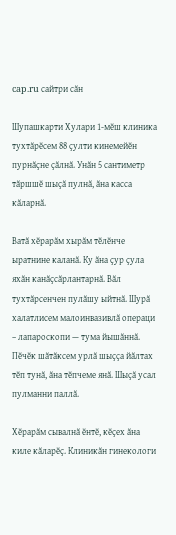cap.ru сайтри сӑн

Шупашкарти Хулари 1-мӗш клиника тухтӑрӗсем 88 ҫулти кинемейӗн пурнӑҫне ҫӑлнӑ. Унӑн 5 сантиметр тӑршшӗ шыҫӑ пулнӑ, ӑна касса кӑларнӑ.

Ватӑ хӗрарӑм хырӑм тӗлӗнче ыратнине каланӑ. Ку ӑна ҫур ҫула яхӑн канӑҫсӑрлантарнӑ. Вӑл тухтӑрсенчен пулӑшу ыйтнӑ. Шурӑ халатлисем малоинвазивлӑ операци – лапароскопи — тума йышӑннӑ. Пӗчӗк шӑтӑксем урлӑ шыҫҫа йӑлтах тӗп тунӑ, ӑна тӗпчеме янӑ. Шыҫӑ усал пулманни паллӑ.

Хӗрарӑм сывалнӑ ӗнтӗ, кӗҫех ӑна киле кӑларӗҫ. Клиникӑн гинекологи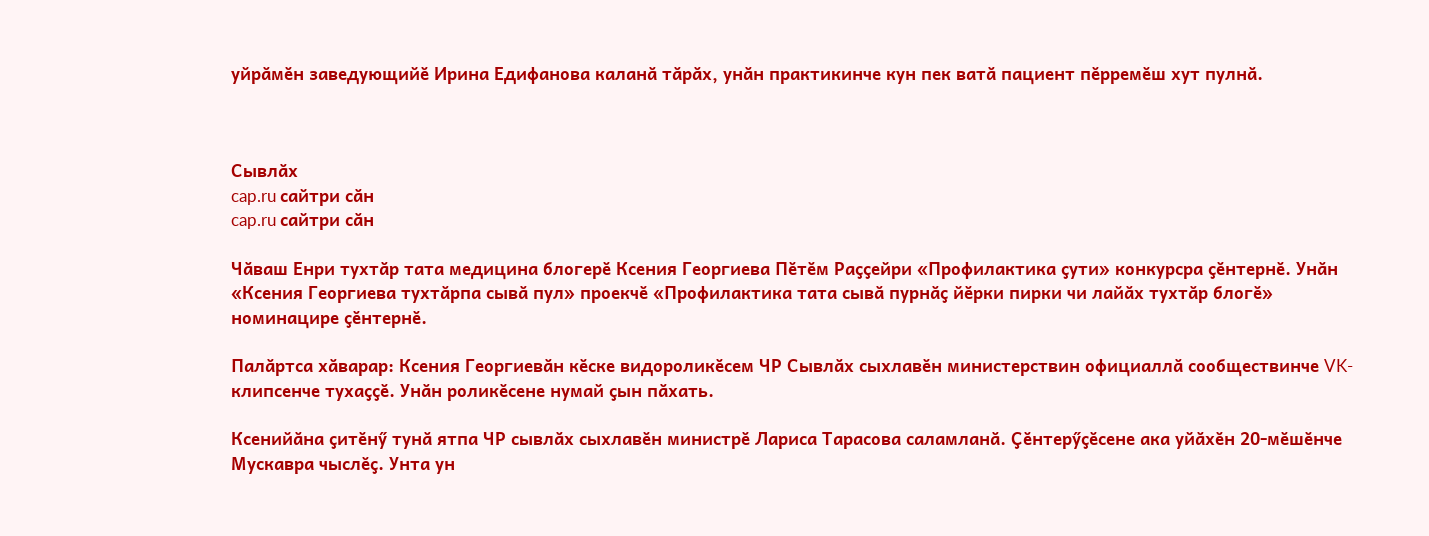уйрӑмӗн заведующийӗ Ирина Едифанова каланӑ тӑрӑх, унӑн практикинче кун пек ватӑ пациент пӗрремӗш хут пулнӑ.



Сывлӑх
cap.ru сайтри сӑн
cap.ru сайтри сӑн

Чӑваш Енри тухтӑр тата медицина блогерӗ Ксения Георгиева Пӗтӗм Раҫҫейри «Профилактика ҫути» конкурсра ҫӗнтернӗ. Унӑн «Ксения Георгиева тухтӑрпа сывӑ пул» проекчӗ «Профилактика тата сывӑ пурнӑҫ йӗрки пирки чи лайӑх тухтӑр блогӗ» номинацире ҫӗнтернӗ.

Палӑртса хӑварар: Ксения Георгиевӑн кӗске видороликӗсем ЧР Сывлӑх сыхлавӗн министерствин официаллӑ сообществинче VK-клипсенче тухаҫҫӗ. Унӑн роликӗсене нумай ҫын пӑхать.

Ксенийӑна ҫитӗнӳ тунӑ ятпа ЧР сывлӑх сыхлавӗн министрӗ Лариса Тарасова саламланӑ. Ҫӗнтерӳҫӗсене ака уйӑхӗн 20-мӗшӗнче Мускавра чыслӗҫ. Унта ун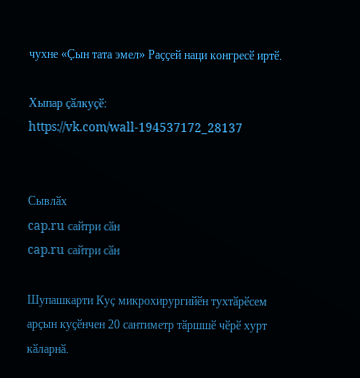чухне «Ҫын тата эмел» Раҫҫей наци конгресӗ иртӗ.

Хыпар ҫӑлкуҫӗ: https://vk.com/wall-194537172_28137


Сывлӑх
cap.ru сайтри сӑн
cap.ru сайтри сӑн

Шупашкарти Куҫ микрохирургийӗн тухтӑрӗсем арҫын куҫӗнчен 20 сантиметр тӑршшӗ чӗрӗ хурт кӑларнӑ.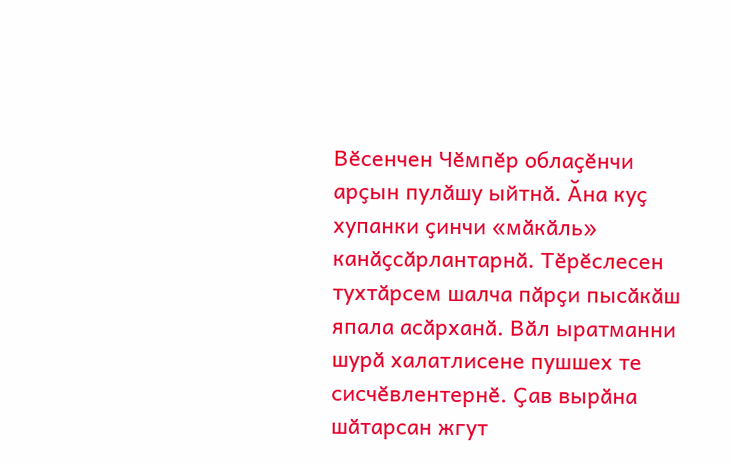Вӗсенчен Чӗмпӗр облаҫӗнчи арҫын пулӑшу ыйтнӑ. Ӑна куҫ хупанки ҫинчи «мӑкӑль» канӑҫсӑрлантарнӑ. Тӗрӗслесен тухтӑрсем шалча пӑрҫи пысӑкӑш япала асӑрханӑ. Вӑл ыратманни шурӑ халатлисене пушшех те сисчӗвлентернӗ. Ҫав вырӑна шӑтарсан жгут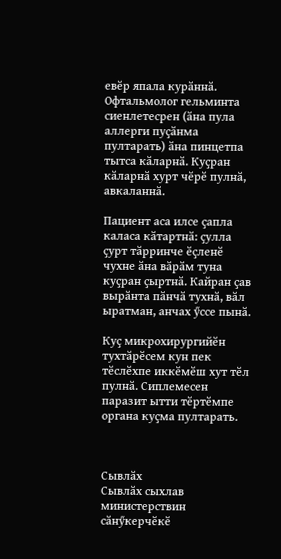евӗр япала курӑннӑ. Офтальмолог гельминта сиенлетесрен (ӑна пула аллерги пуҫӑнма пултарать) ӑна пинцетпа тытса кӑларнӑ. Куҫран кӑларнӑ хурт чӗрӗ пулнӑ, авкаланнӑ.

Пациент аса илсе ҫапла каласа кӑтартнӑ: ҫулла ҫурт тӑрринче ӗҫленӗ чухне ӑна вӑрӑм туна куҫран ҫыртнӑ. Кайран ҫав вырӑнта пӑнчӑ тухнӑ, вӑл ыратман, анчах ӳссе пынӑ.

Куҫ микрохирургийӗн тухтӑрӗсем кун пек тӗслӗхпе иккӗмӗш хут тӗл пулнӑ. Сиплемесен паразит ытти тӗртӗмпе органа куҫма пултарать.



Сывлӑх
Сывлӑх сыхлав министерствин сӑнӳкерчӗкӗ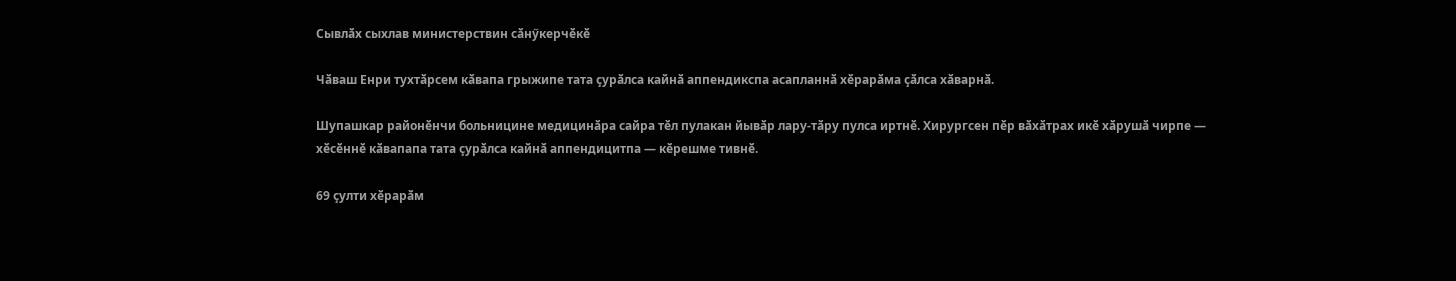Сывлӑх сыхлав министерствин сӑнӳкерчӗкӗ

Чӑваш Енри тухтӑрсем кӑвапа грыжипе тата ҫурӑлса кайнӑ аппендикспа асапланнӑ хӗрарӑма ҫӑлса хӑварнӑ.

Шупашкар районӗнчи больницине медицинӑра сайра тӗл пулакан йывӑр лару-тӑру пулса иртнӗ. Хирургсен пӗр вӑхӑтрах икӗ хӑрушӑ чирпе — хӗсӗннӗ кӑвапапа тата ҫурӑлса кайнӑ аппендицитпа — кӗрешме тивнӗ.

69 ҫулти хӗрарӑм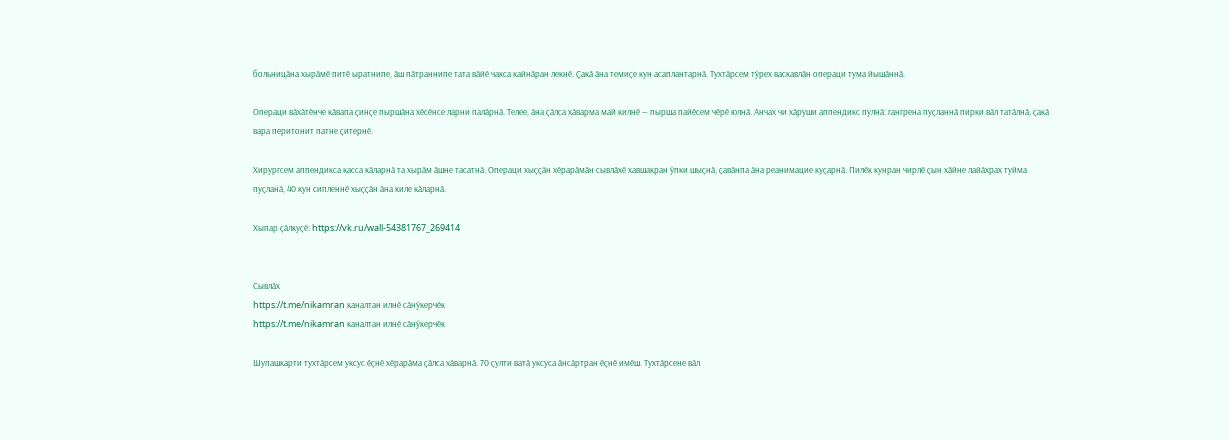больницӑна хырӑмӗ питӗ ыратнипе, ӑш пӑтраннипе тата вӑйӗ чакса кайнӑран лекнӗ. Ҫакӑ ӑна темиҫе кун асаплантарнӑ. Тухтӑрсем тӳрех васкавлӑн операци тума йышӑннӑ.

Операци вӑхӑтӗнче кӑвапа ҫинҫе пыршӑна хӗсӗнсе ларни палӑрнӑ. Телее, ӑна ҫӑлса хӑварма май килнӗ — пырша пайӗсем чӗрӗ юлнӑ. Анчах чи хӑруши аппендикс пулнӑ: гангрена пуҫланнӑ пирки вӑл татӑлнӑ, ҫакӑ вара перитонит патне ҫитернӗ.

Хирургсем аппендикса касса кӑларнӑ та хырӑм ӑшне тасатнӑ. Операци хыҫҫӑн хӗрарӑмӑн сывлӑхӗ хавшакран ӳпки шыҫнӑ, ҫавӑнпа ӑна реанимацие куҫарнӑ. Пилӗк кунран чирлӗ ҫын хӑйне лайӑхрах туйма пуҫланӑ, 40 кун сипленнӗ хыҫҫӑн ӑна киле кӑларнӑ.

Хыпар ҫӑлкуҫӗ: https://vk.ru/wall-54381767_269414


Сывлӑх
https://t.me/nikamran каналтан илнӗ сӑнӳкерчӗк
https://t.me/nikamran каналтан илнӗ сӑнӳкерчӗк

Шупашкарти тухтӑрсем уксус ӗҫнӗ хӗрарӑма ҫӑлса хӑварнӑ. 70 ҫулти ватӑ уксуса ӑнсӑртран ӗҫнӗ имӗш. Тухтӑрсене вӑл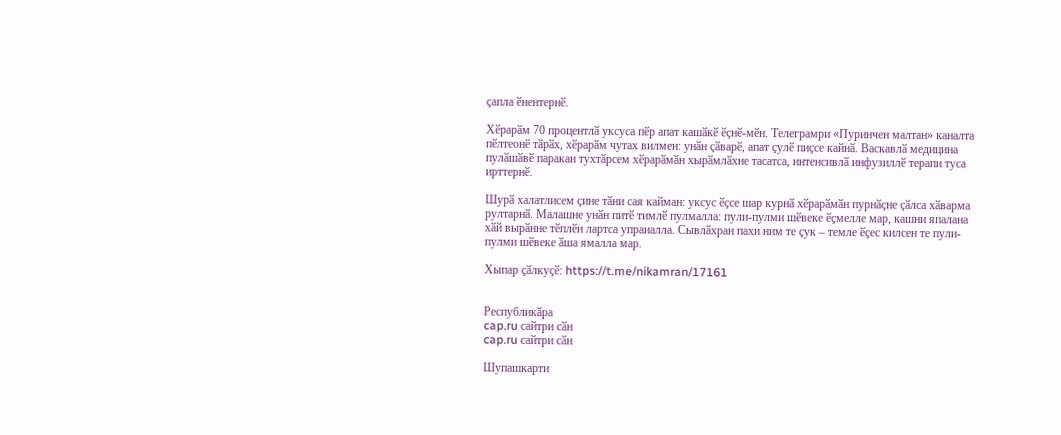ҫапла ӗнентернӗ.

Хӗрарӑм 70 процентлӑ уксуса пӗр апат кашӑкӗ ӗҫнӗ-мӗн. Телеграмри «Пуринчен малтан» каналта пӗлтеонӗ тӑрӑх, хӗрарӑм чутах вилмен: унӑн ҫӑварӗ, апат ҫулӗ пиҫсе кайнӑ. Васкавлӑ медицина пулӑшӑвӗ паракан тухтӑрсем хӗрарӑмӑн хырӑмлӑхне тасатса, интенсивлӑ инфузиллӗ терапи туса ирттернӗ.

Шурӑ халатлисем ҫине тӑни сая кайман: уксус ӗҫсе шар курнӑ хӗрарӑмӑн пурнӑҫне ҫӑлса хӑварма рултарнӑ. Малашне унӑн питӗ тимлӗ пулмалла: пули-пулми шӗвеке ӗҫмелле мар, кашни япалана хӑй вырӑнне тӗплӗн лартса упраиалла. Сывлӑхран пахи ним те ҫук – темле ӗҫес килсен те пули-пулми шӗвеке ӑша ямалла мар.

Хыпар ҫӑлкуҫӗ: https://t.me/nikamran/17161


Республикӑра
cap.ru сайтри сӑн
cap.ru сайтри сӑн

Шупашкарти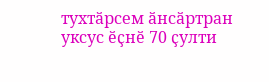тухтӑрсем ӑнсӑртран уксус ӗҫнӗ 70 ҫулти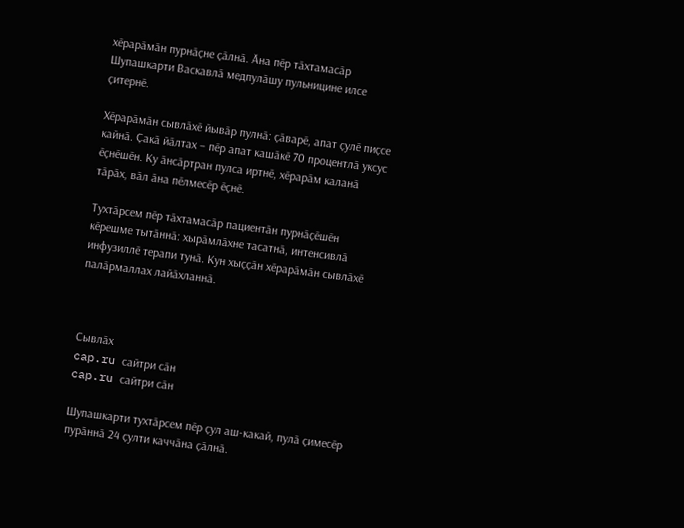хӗрарӑмӑн пурнӑҫне ҫӑлнӑ. Ӑна пӗр тӑхтамасӑр Шупашкарти Васкавлӑ медпулӑшу пульницине илсе ҫитернӗ.

Хӗрарӑмӑн сывлӑхӗ йывӑр пулнӑ: ҫӑварӗ, апат ҫулӗ пиҫсе кайнӑ. Ҫакӑ йӑлтах – пӗр апат кашӑкӗ 70 процентлӑ уксус ӗҫнӗшӗн. Ку ӑнсӑртран пулса иртнӗ, хӗрарӑм каланӑ тӑрӑх, вӑл ӑна пӗлмесӗр ӗҫнӗ.

Тухтӑрсем пӗр тӑхтамасӑр пациентӑн пурнӑҫӗшӗн кӗрешме тытӑннӑ: хырӑмлӑхне тасатнӑ, интенсивлӑ инфузиллӗ терапи тунӑ. Кун хыҫҫӑн хӗрарӑмӑн сывлӑхӗ палӑрмаллах лайӑхланнӑ.



Сывлӑх
cap.ru сайтри сӑн
cap.ru сайтри сӑн

Шупашкарти тухтӑрсем пӗр ҫул аш-какай, пулӑ ҫимесӗр пурӑннӑ 24 ҫулти каччӑна ҫӑлнӑ.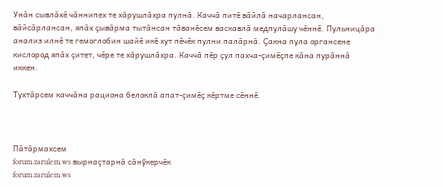Унӑн сывлӑхӗ чӑннипех те хӑрушлӑхра пулнӑ. Каччӑ питӗ вӑйлӑ начарлансан, вӑйсӑрлансан, япӑх ҫывӑрма тытӑнсан тӑванӗсем васкавлӑ медпулӑшу чӗннӗ. Пульницӑра анализ илнӗ те гемоглобин шайӗ икӗ хут пӗчӗк пулни палӑрнӑ. Ҫакна пула органсене кислород япӑх ҫитет, чӗре те хӑрушлӑхра. Каччӑ пӗр ҫул пахча-ҫимӗҫпе кӑна пурӑннӑ иккен.

Тухтӑрсем каччӑна рациона белоклӑ апат-ҫимӗҫ кӗртме сӗннӗ.



Пӑтӑрмахсем
forum.zarulem.ws вырнаҫтарнӑ сӑнӳкерчӗк
forum.zarulem.ws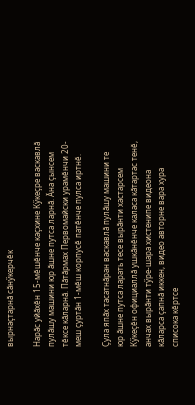вырнаҫтарнӑ сӑнӳкерчӗк

Нарӑс уйӑхӗн 15-мӗшӗнче каҫхине Кӳкеҫре васкавлӑ пулӑшу машини юр ӑшне путса ларнӑ. Ӑна ҫынсем тӗксе кӑларнӑ. Пӑтӑрмах Первомайски урамӗнчи 20-меш ҫуртӑн 1-мӗш корпусӗ патӗнче пулса иртнӗ.

Ҫула япӑх тасатнӑран васкавлӑ пулӑшу машини те юр ӑшне путса ларать тесе вырӑнти хастарсем Кӳкеҫӗн официаллӑ ушкӑнӗнче каласа кӑтартас тенӗ, анчах вырӑнти тӳре-шара хистенипе видеона кӑларса ҫапнӑ иккен, видео авторне вара хура списока кӗртсе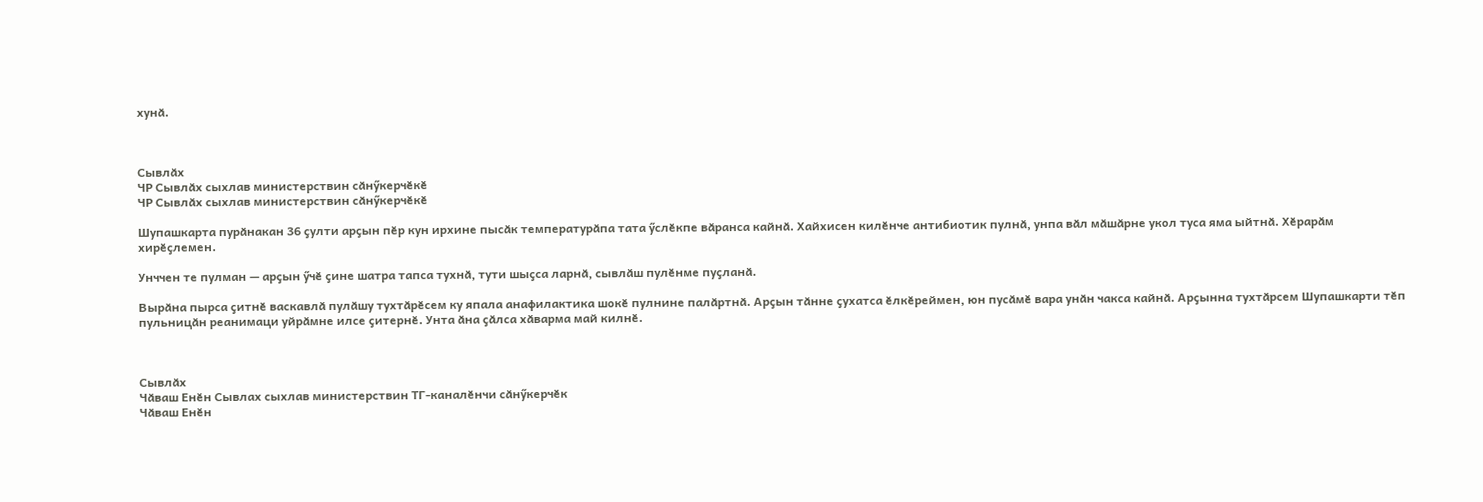хунӑ.



Сывлӑх
ЧР Сывлӑх сыхлав министерствин сӑнӳкерчӗкӗ
ЧР Сывлӑх сыхлав министерствин сӑнӳкерчӗкӗ

Шупашкарта пурӑнакан 36 ҫулти арҫын пӗр кун ирхине пысӑк температурӑпа тата ӳслӗкпе вӑранса кайнӑ. Хайхисен килӗнче антибиотик пулнӑ, унпа вӑл мӑшӑрне укол туса яма ыйтнӑ. Хӗрарӑм хирӗҫлемен.

Унччен те пулман — арҫын ӳчӗ ҫине шатра тапса тухнӑ, тути шыҫса ларнӑ, сывлӑш пулӗнме пуҫланӑ.

Вырӑна пырса ҫитнӗ васкавлӑ пулӑшу тухтӑрӗсем ку япала анафилактика шокӗ пулнине палӑртнӑ. Арҫын тӑнне ҫухатса ӗлкӗреймен, юн пусӑмӗ вара унӑн чакса кайнӑ. Арҫынна тухтӑрсем Шупашкарти тӗп пульницӑн реанимаци уйрӑмне илсе ҫитернӗ. Унта ӑна ҫӑлса хӑварма май килнӗ.



Сывлӑх
Чӑваш Енӗн Сывлах сыхлав министерствин ТГ-каналӗнчи сӑнӳкерчӗк
Чӑваш Енӗн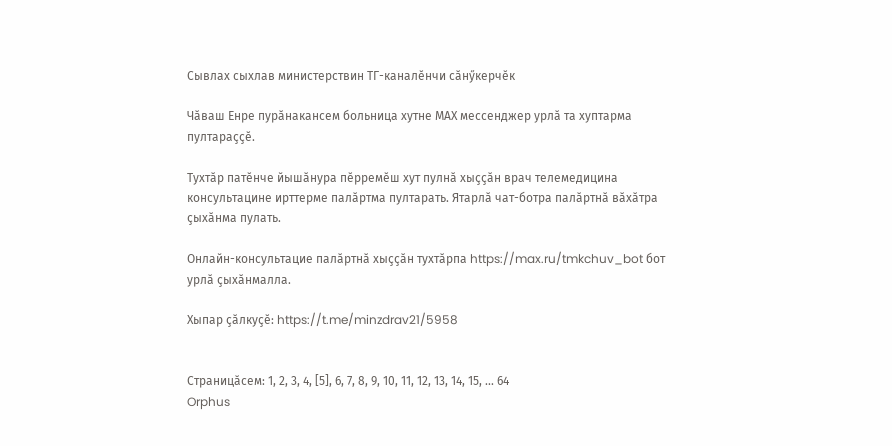Сывлах сыхлав министерствин ТГ-каналӗнчи сӑнӳкерчӗк

Чӑваш Енре пурӑнакансем больница хутне МАХ мессенджер урлӑ та хуптарма пултараҫҫӗ.

Тухтӑр патӗнче йышӑнура пӗрремӗш хут пулнӑ хыҫҫӑн врач телемедицина консультацине ирттерме палӑртма пултарать. Ятарлӑ чат-ботра палӑртнӑ вӑхӑтра ҫыхӑнма пулать.

Онлайн-консультацие палӑртнӑ хыҫҫӑн тухтӑрпа https://max.ru/tmkchuv_bot бот урлӑ ҫыхӑнмалла.

Хыпар ҫӑлкуҫӗ: https://t.me/minzdrav21/5958


Страницӑсем: 1, 2, 3, 4, [5], 6, 7, 8, 9, 10, 11, 12, 13, 14, 15, ... 64
Orphus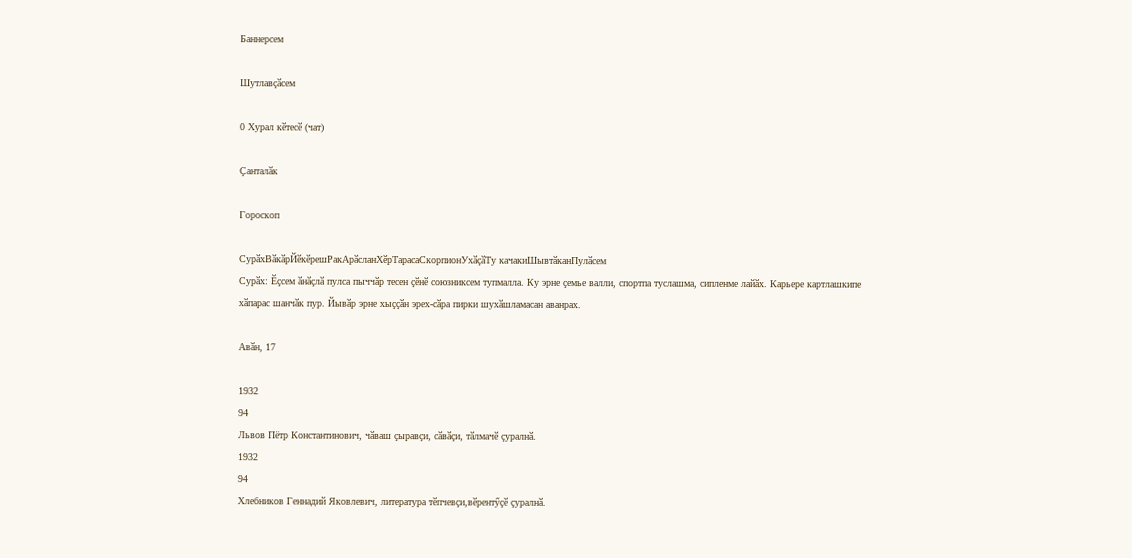Баннерсем

Шутлавҫӑсем

0 Хурал кӗтесӗ (чат)

Ҫанталӑк

Гороскоп

СурӑхВӑкӑрЙӗкӗрешРакАрӑсланХӗрТарасаСкорпионУхӑҫӑТу качакиШывтӑканПулӑсем
Сурӑх: Ӗҫсем ӑнӑҫлӑ пулса пыччӑр тесен ҫӗнӗ союзниксем тупмалла. Ку эрне ҫемье валли, спортпа туслашма, сипленме лайӑх. Карьере картлашкипе хӑпарас шанчӑк пур. Йывӑр эрне хыҫҫӑн эрех-сӑра пирки шухӑшламасан аванрах.

Авӑн, 17

1932
94
Львов Пётр Константинович, чӑваш ҫыравҫи, сӑвӑҫи, тӑлмачӗ ҫуралнӑ.
1932
94
Хлебников Геннадий Яковлевич, литература тӗпчевҫи,вӗрентӳҫӗ ҫуралнӑ.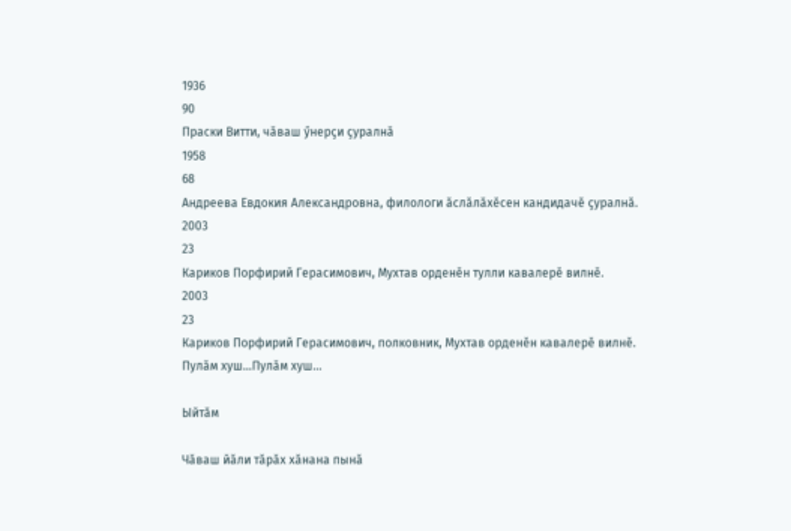1936
90
Праски Витти, чӑваш ӳнерҫи ҫуралнӑ
1958
68
Андреева Евдокия Александровна, филологи ӑслӑлӑхӗсен кандидачӗ ҫуралнӑ.
2003
23
Кариков Порфирий Герасимович, Мухтав орденӗн тулли кавалерӗ вилнӗ.
2003
23
Кариков Порфирий Герасимович, полковник, Мухтав орденӗн кавалерӗ вилнӗ.
Пулӑм хуш...Пулӑм хуш...

Ыйтӑм

Чӑваш йӑли тӑрӑх хӑнана пынӑ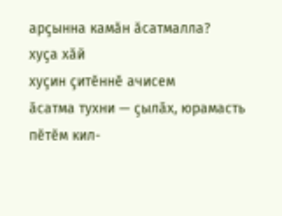арҫынна камӑн ӑсатмалла?
хуҫа хӑй
хуҫин ҫитӗннӗ ачисем
ӑсатма тухни — ҫылӑх, юрамасть
пӗтӗм кил-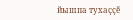йышпа тухаҫҫӗ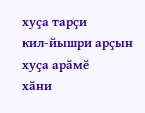хуҫа тарҫи
кил-йышри арҫын
хуҫа арӑмӗ
хӑни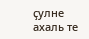ҫулне ахаль те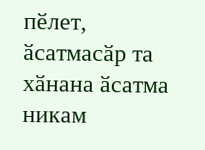пӗлет, ӑсатмасӑр та
хӑнана ӑсатма никам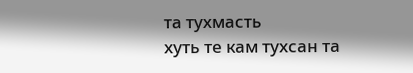та тухмасть
хуть те кам тухсан та